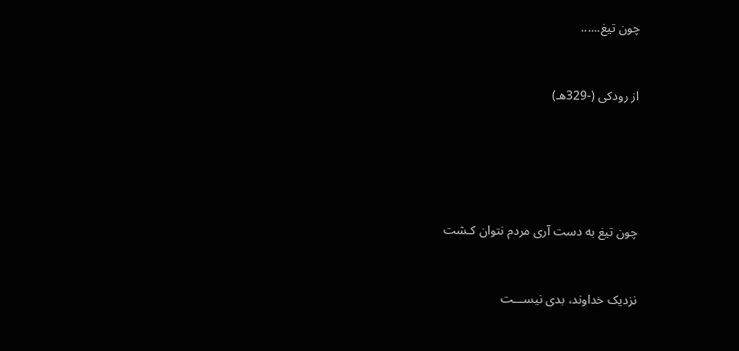چون تیغ......



از رودکی (-329هـ)







چون تیغ به دست آری مردم نتوان کـشت



نزدیک خداوند، بدی نیســـت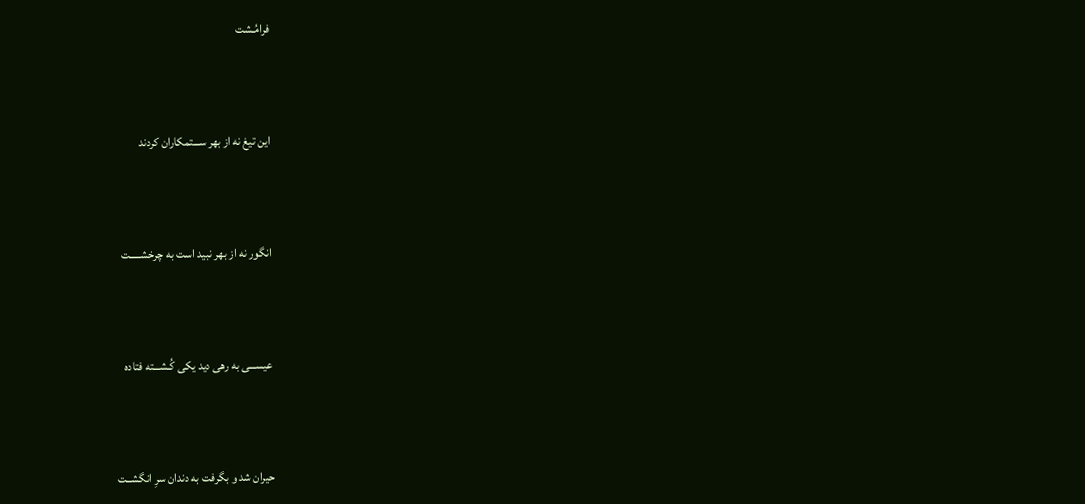فرامُـشت



این تیغ نه از بهر ســـتمکاران کردند



انگور نه از بهر نبید است به چرخشـــــت



عیســـی به رهی دید یکی کُـشـــته فتاده



حیران شد و بگرفت به دندان سرِ انگشــت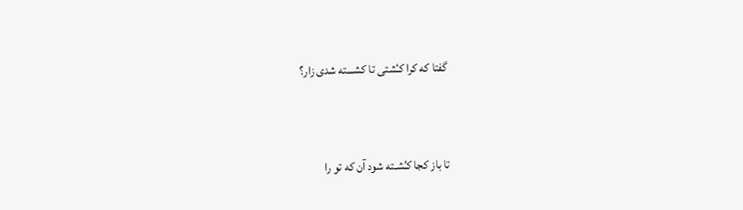گفتا که کرا کـُشتی تا کشـــته شدی زار؟



تا باز کجا کـُشـته شود آن که تو را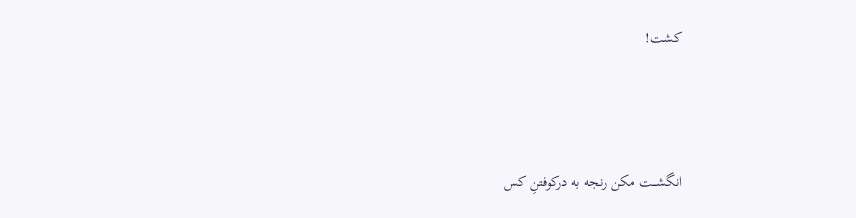کشت!



انگشـــت مکن رنجه به درکوفتنِ کس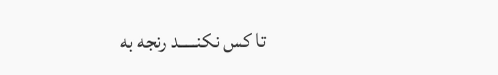تا کس نکنـــــد رنجه به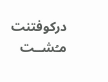درکوفتنت مـُشــت